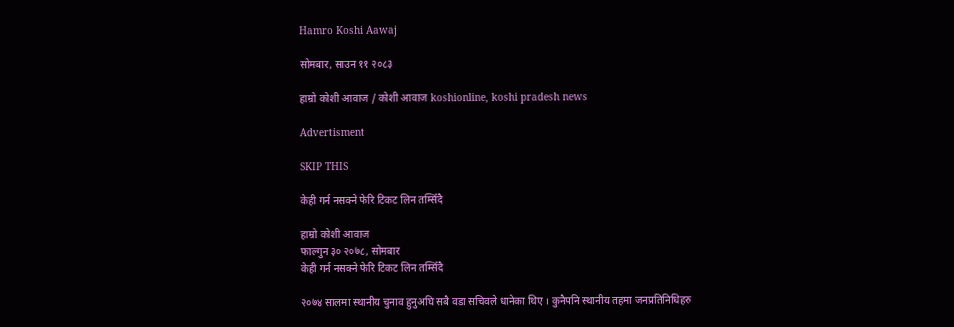Hamro Koshi Aawaj

सोमबार, साउन ११ २०८३

हाम्रो कोशी आवाज / कोशी आवाज koshionline, koshi pradesh news

Advertisment

SKIP THIS

केही गर्न नसक्ने फेरि टिकट लिन तम्सिँदै

हाम्रो कोशी आवाज
फाल्गुन ३० २०७८, सोमबार
केही गर्न नसक्ने फेरि टिकट लिन तम्सिँदै

२०७४ सालमा स्थानीय चुनाव हुनुअघि सबै वडा सचिवले धानेका थिए । कुनैपनि स्थानीय तहमा जनप्रतिनिधिहरु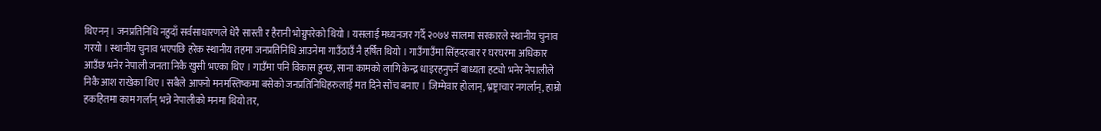थिएनन् । जनप्रतिनिधि नहुदाँ सर्वसाधारणले धेरै सास्ती र हैरानी भोग्नुपरेको थियो । यसलाई मध्यनजर गर्दै २०७४ सालमा सरकारले स्थानीय चुनाव गरयो । स्थानीय चुनाव भएपछि हरेक स्थानीय तहमा जनप्रतिनिधि आउनेमा गाउँठाउँ नै हर्षित थियो । गाउँगाउँमा सिंहदरबार र घरघरमा अधिकार आउँछ भनेर नेपाली जनता निकै खुसी भएका थिए । गाउँमा पनि विकास हुन्छ, साना कामको लागि केन्द्र धाइरहनुपर्ने बाध्यता हट्यो भनेर नेपालीले निकै आश राखेका थिए । सबैले आफ्नो मनमस्तिष्कमा बसेको जनप्रतिनिधिहरुलाई मत दिने सोंच बनाए । जिम्मेवार होलान्, भ्रष्ट्राचार नगर्लान्, हाम्रो हकहितमा काम गर्लान् भन्ने नेपालीको मनमा थियो तर,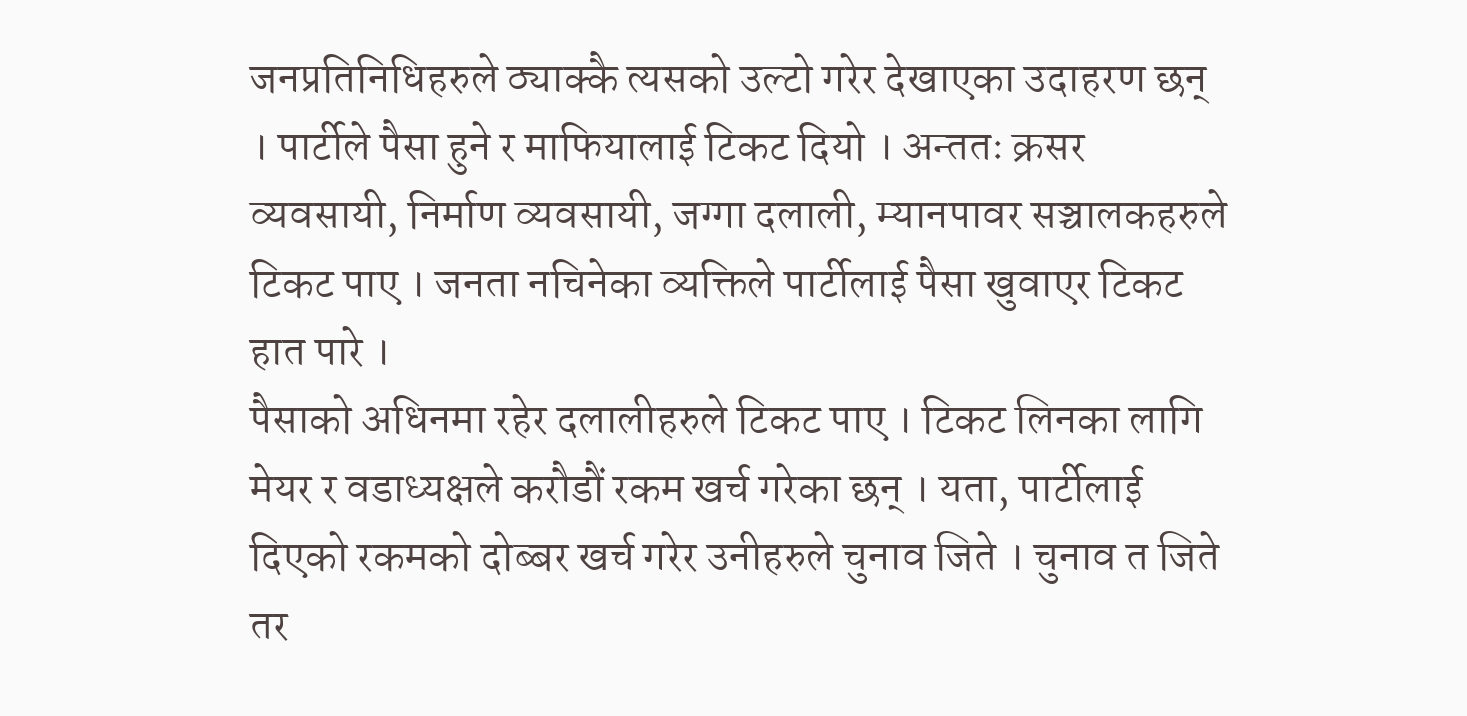जनप्रतिनिधिहरुले ठ्याक्कै त्यसको उल्टो गरेर देखाएका उदाहरण छन् । पार्टीले पैसा हुने र माफियालाई टिकट दियो । अन्ततः क्रसर व्यवसायी, निर्माण व्यवसायी, जग्गा दलाली, म्यानपावर सञ्चालकहरुले टिकट पाए । जनता नचिनेका व्यक्तिले पार्टीलाई पैसा खुवाएर टिकट हात पारे ।
पैसाको अधिनमा रहेर दलालीहरुले टिकट पाए । टिकट लिनका लागि मेयर र वडाध्यक्षले करौडौं रकम खर्च गरेका छन् । यता, पार्टीलाई दिएको रकमको दोब्बर खर्च गरेर उनीहरुले चुनाव जिते । चुनाव त जिते तर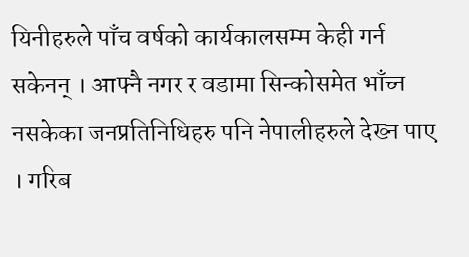यिनीहरुले पाँच वर्षको कार्यकालसम्म केही गर्न सकेनन् । आफ्नै नगर र वडामा सिन्कोसमेत भाँच्न नसकेका जनप्रतिनिधिहरु पनि नेपालीहरुले देख्न पाए । गरिब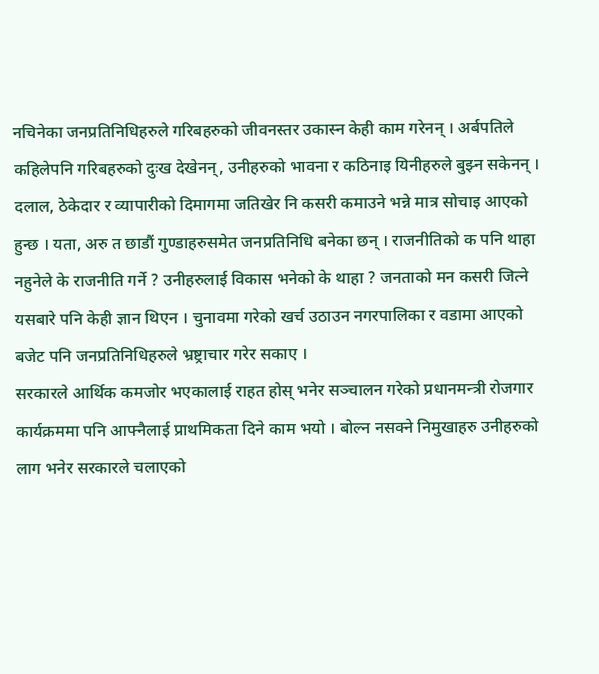नचिनेका जनप्रतिनिधिहरुले गरिबहरुको जीवनस्तर उकास्न केही काम गरेनन् । अर्बपतिले कहिलेपनि गरिबहरुको दुःख देखेनन्, उनीहरुको भावना र कठिनाइ यिनीहरुले बुझ्न सकेनन् । दलाल, ठेकेदार र व्यापारीको दिमागमा जतिखेर नि कसरी कमाउने भन्ने मात्र सोचाइ आएको हुन्छ । यता, अरु त छाडौं गुण्डाहरुसमेत जनप्रतिनिधि बनेका छन् । राजनीतिको क पनि थाहा नहुनेले के राजनीति गर्ने ? उनीहरुलाई विकास भनेको के थाहा ? जनताको मन कसरी जित्ने यसबारे पनि केही ज्ञान थिएन । चुनावमा गरेको खर्च उठाउन नगरपालिका र वडामा आएको बजेट पनि जनप्रतिनिधिहरुले भ्रष्ट्राचार गरेर सकाए ।
सरकारले आर्थिक कमजोर भएकालाई राहत होस् भनेर सञ्चालन गरेको प्रधानमन्त्री रोजगार कार्यक्रममा पनि आफ्नैलाई प्राथमिकता दिने काम भयो । बोल्न नसक्ने निमुखाहरु उनीहरुको लाग भनेर सरकारले चलाएको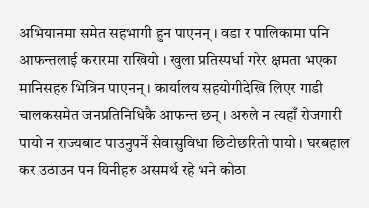अभियानमा समेत सहभागी हुन पाएनन् । वडा र पालिकामा पनि आफन्तलाई करारमा राखियो । खुला प्रतिस्पर्धा गरेर क्षमता भएका मानिसहरु भित्रिन पाएनन् । कार्यालय सहयोगीदेखि लिएर गाडी चालकसमेत जनप्रतिनिधिकै आफन्त छन् । अरुले न त्यहाँ रोजगारी पायो न राज्यबाट पाउनुपर्ने सेवासुविधा छिटोछरितो पायो । घरबहाल कर उठाउन पन यिनीहरु असमर्थ रहे भने कोठा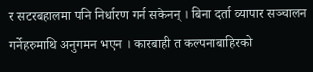र सटरबहालमा पनि निर्धारण गर्न सकेनन् । बिना दर्ता व्यापार सञ्चालन गर्नेहरुमाथि अनुगमन भएन । कारबाही त कल्पनाबाहिरको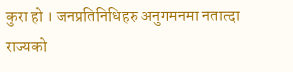कुरा हो । जनप्रतिनिधिहरु अनुगमनमा नतात्दा राज्यको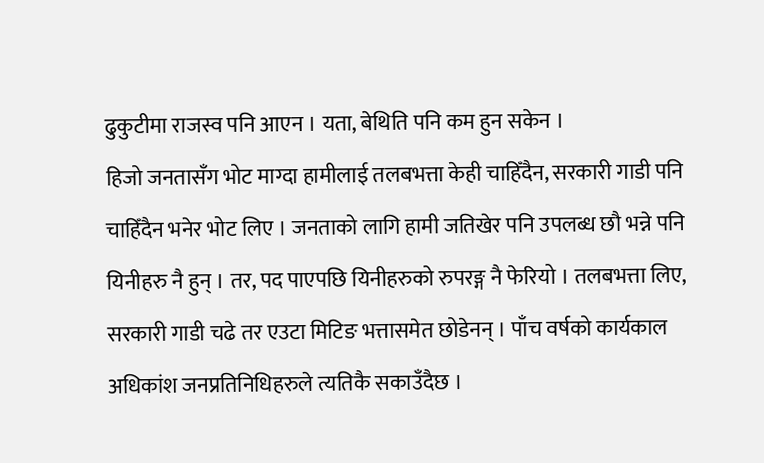ढुकुटीमा राजस्व पनि आएन । यता, बेथिति पनि कम हुन सकेन ।
हिजो जनतासँग भोट माग्दा हामीलाई तलबभत्ता केही चाहिँदैन, सरकारी गाडी पनि चाहिँदैन भनेर भोट लिए । जनताको लागि हामी जतिखेर पनि उपलब्ध छौ भन्ने पनि यिनीहरु नै हुन् । तर, पद पाएपछि यिनीहरुको रुपरङ्ग नै फेरियो । तलबभत्ता लिए, सरकारी गाडी चढे तर एउटा मिटिङ भत्तासमेत छोडेनन् । पाँच वर्षको कार्यकाल अधिकांश जनप्रतिनिधिहरुले त्यतिकै सकाउँदैछ ।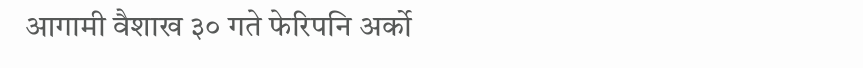आगामी वैशाख ३० गते फेरिपनि अर्को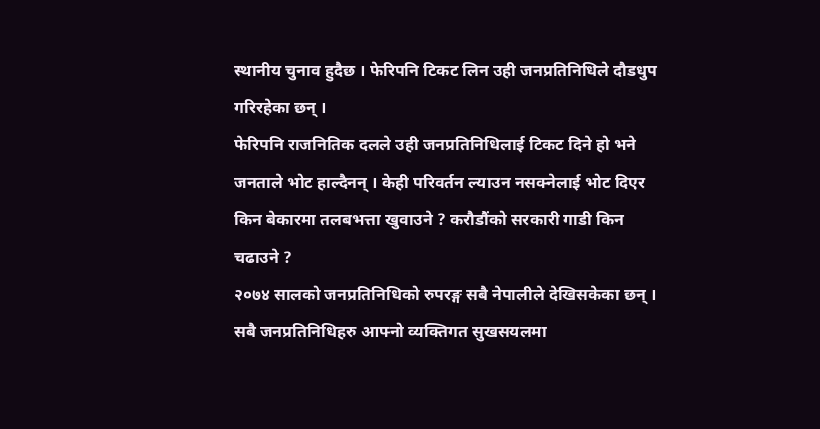स्थानीय चुनाव हुदैछ । फेरिपनि टिकट लिन उही जनप्रतिनिधिले दौडधुप गरिरहेका छन् ।
फेरिपनि राजनितिक दलले उही जनप्रतिनिधिलाई टिकट दिने हो भने जनताले भोट हाल्दैनन् । केही परिवर्तन ल्याउन नसक्नेलाई भोट दिएर किन बेकारमा तलबभत्ता खुवाउने ? करौडौंको सरकारी गाडी किन चढाउने ?
२०७४ सालको जनप्रतिनिधिको रुपरङ्ग सबै नेपालीले देखिसकेका छन् । सबै जनप्रतिनिधिहरु आफ्नो व्यक्तिगत सुखसयलमा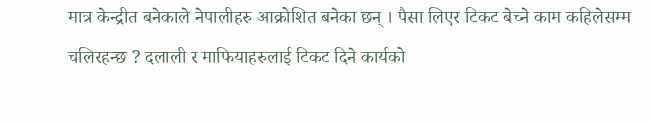मात्र केन्द्रीत बनेकाले नेपालीहरु आक्रोशित बनेका छन् । पैसा लिएर टिकट बेच्ने काम कहिलेसम्म चलिरहन्छ ? दलाली र माफियाहरुलाई टिकट दिने कार्यको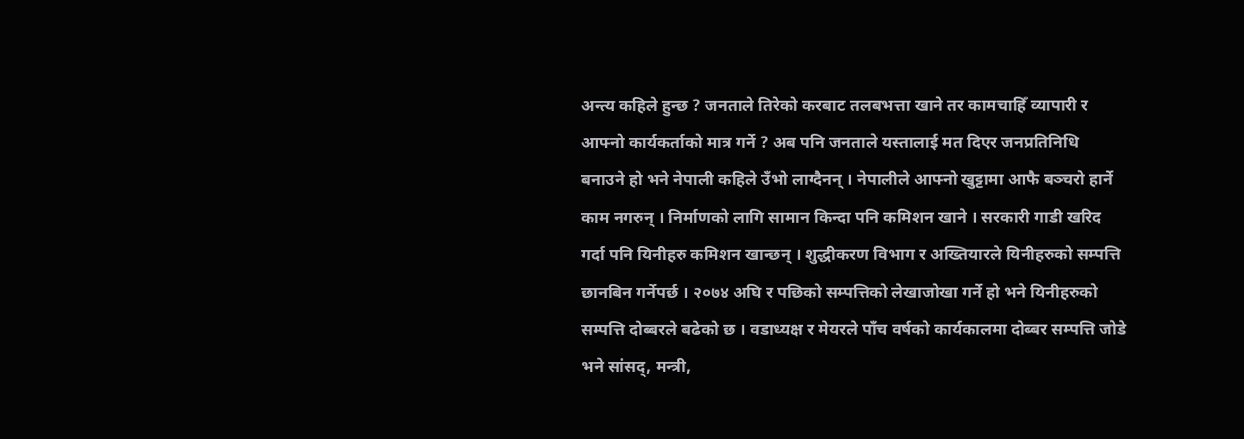अन्त्य कहिले हुन्छ ? जनताले तिरेको करबाट तलबभत्ता खाने तर कामचाहिँ व्यापारी र आफ्नो कार्यकर्ताको मात्र गर्ने ? अब पनि जनताले यस्तालाई मत दिएर जनप्रतिनिधि बनाउने हो भने नेपाली कहिले उँभो लाग्दैनन् । नेपालीले आफ्नो खुट्टामा आफै बञ्चरो हार्ने काम नगरुन् । निर्माणको लागि सामान किन्दा पनि कमिशन खाने । सरकारी गाडी खरिद गर्दा पनि यिनीहरु कमिशन खान्छन् । शुद्धीकरण विभाग र अख्तियारले यिनीहरुको सम्पत्ति छानबिन गर्नेपर्छ । २०७४ अघि र पछिको सम्पत्तिको लेखाजोखा गर्ने हो भने यिनीहरुको सम्पत्ति दोब्बरले बढेको छ । वडाध्यक्ष र मेयरले पाँच वर्षको कार्यकालमा दोब्बर सम्पत्ति जोडे भने सांसद्, मन्त्री,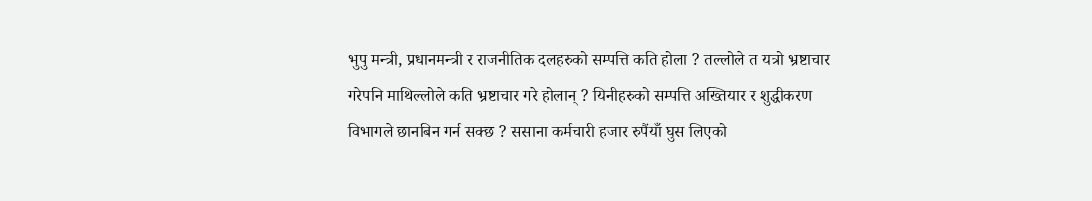भुपु मन्त्री, प्रधानमन्त्री र राजनीतिक दलहरुको सम्पत्ति कति होला ? तल्लोले त यत्रो भ्रष्टाचार गरेपनि माथिल्लोले कति भ्रष्टाचार गरे होलान् ? यिनीहरुको सम्पत्ति अख्तियार र शुद्धीकरण विभागले छानबिन गर्न सक्छ ? ससाना कर्मचारी हजार रुपैंयाँ घुस लिएको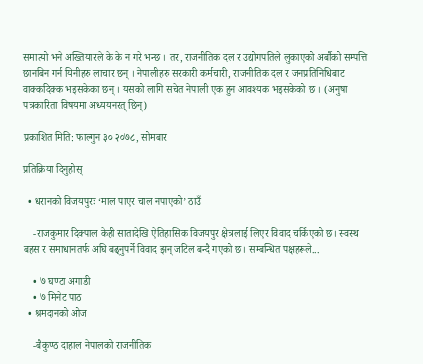समात्यो भने अख्तियारले के के न गरे भन्छ । तर, राजनीतिक दल र उद्योगपतिले लुकाएको अर्बौको सम्पत्ति छानबिन गर्न यिनीहरु लाचार छन् । नेपालीहरु सरकारी कर्मचारी, राजनीतिक दल र जनप्रतिनिधिबाट वाक्कदिक्क भइसकेका छन् । यसको लागि सचेत नेपाली एक हुन आवश्यक भइसकेको छ । (अनुषा पत्रकारिता विषयमा अध्ययनरत् छिन्)

प्रकाशित मिति: फाल्गुन ३० २०७८, सोमबार

प्रतिक्रिया दिनुहोस्

  • धरानको विजयपुरः ‘माल पाएर चाल नपाएको’ ठाउँ

    -राजकुमार दिक्पाल केही सातादेखि ऐतिहासिक विजयपुर क्षेत्रलाई लिएर विवाद चर्किएको छ। स्वस्थ बहस र समाधानतर्फ अघि बढ्नुपर्ने विवाद झन् जटिल बन्दै गएको छ। सम्बन्धित पक्षहरूले...

    • ७ घण्टा अगाडी
    • ७ मिनेट पाठ
  • श्रमदानको ओज

    -बैकुण्ठ दाहाल नेपालको राजनीतिक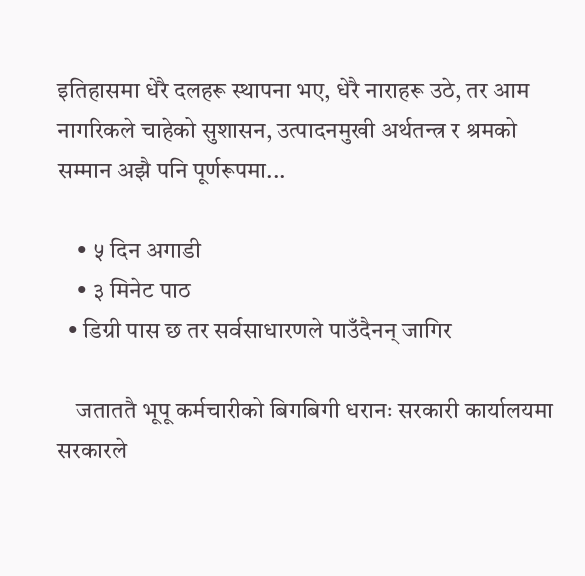इतिहासमा धेरै दलहरू स्थापना भए, धेरै नाराहरू उठे, तर आम नागरिकले चाहेको सुशासन, उत्पादनमुखी अर्थतन्त्र र श्रमको सम्मान अझै पनि पूर्णरूपमा...

    • ५ दिन अगाडी
    • ३ मिनेट पाठ
  • डिग्री पास छ तर सर्वसाधारणले पाउँदैनन् जागिर

    जताततै भूपू कर्मचारीको बिगबिगी धरानः सरकारी कार्यालयमा सरकारले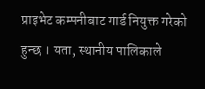प्राइभेट कम्पनीबाट गार्ड नियुक्त गरेको हुन्छ । यता, स्थानीय पालिकाले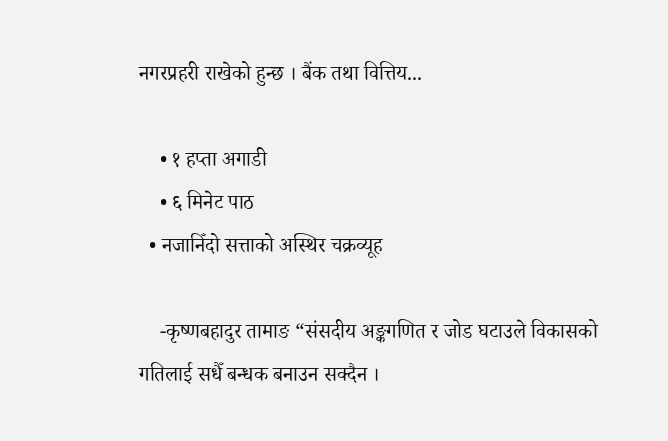नगरप्रहरी राखेको हुन्छ । बैंक तथा वित्तिय...

    • १ हप्ता अगाडी
    • ६ मिनेट पाठ
  • नजानिँदो सत्ताको अस्थिर चक्रव्यूह

    -कृष्णबहादुर तामाङ “संसदीय अङ्कगणित र जोड घटाउले विकासको गतिलाई सधैँ बन्धक बनाउन सक्दैन ।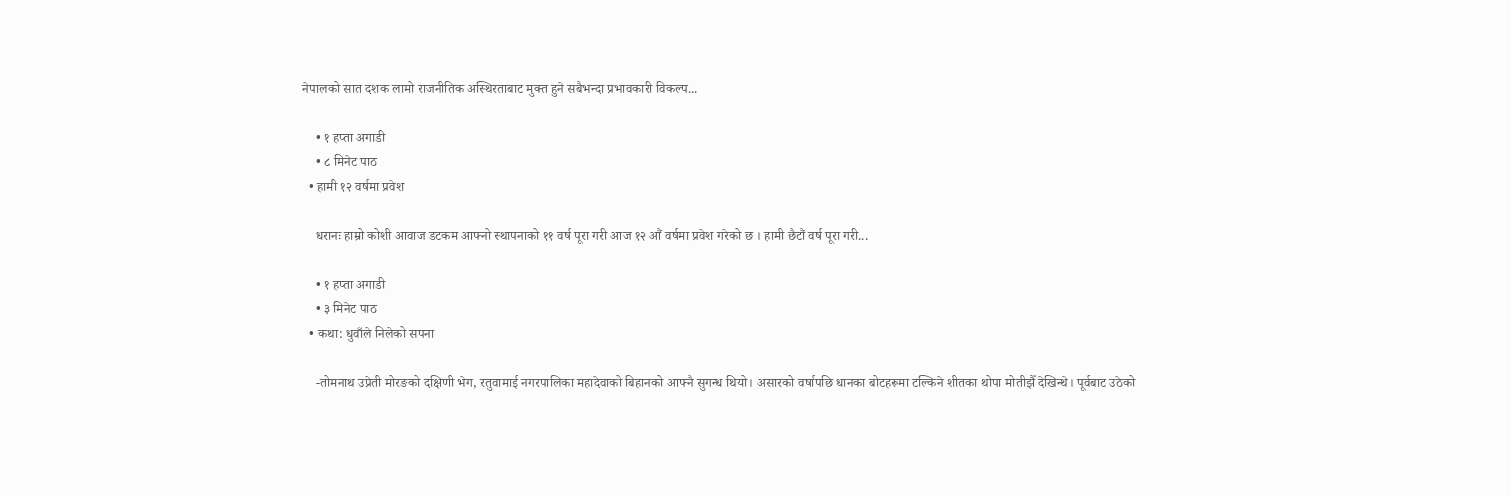नेपालको सात दशक लामो राजनीतिक अस्थिरताबाट मुक्त हुने सबैभन्दा प्रभावकारी विकल्प...

    • १ हप्ता अगाडी
    • ८ मिनेट पाठ
  • हामी १२ वर्षमा प्रवेश

    धरानः हाम्रो कोशी आवाज डटकम आफ्नो स्थापनाको ११ वर्ष पूरा गरी आज १२ औं वर्षमा प्रवेश गरेको छ । हामी छैटौं वर्ष पूरा गरी...

    • १ हप्ता अगाडी
    • ३ मिनेट पाठ
  • कथा: धुवाँले निलेको सपना

    -तोमनाथ उप्रेती मोरङको दक्षिणी भेग, रतुवामाई नगरपालिका महादेवाको बिहानको आफ्नै सुगन्ध थियो। असारको वर्षापछि धानका बोटहरूमा टल्किने शीतका थोपा मोतीझैँ देखिन्थे। पूर्वबाट उठेको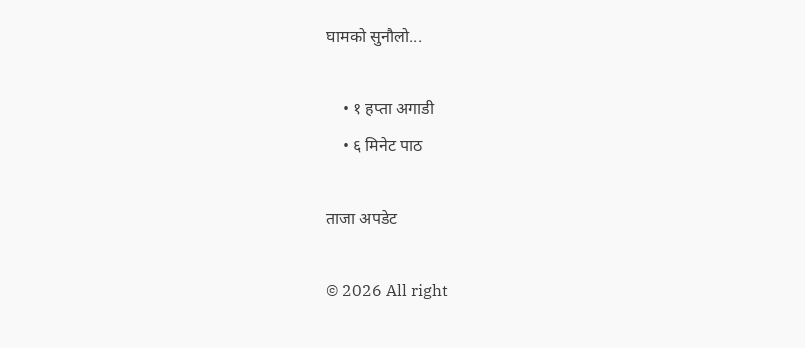घामको सुनौलो...

    • १ हप्ता अगाडी
    • ६ मिनेट पाठ

ताजा अपडेट

© 2026 All right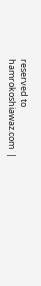reserved to hamrokoshiawaz.com  |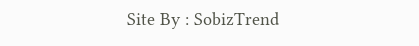Site By : SobizTrend